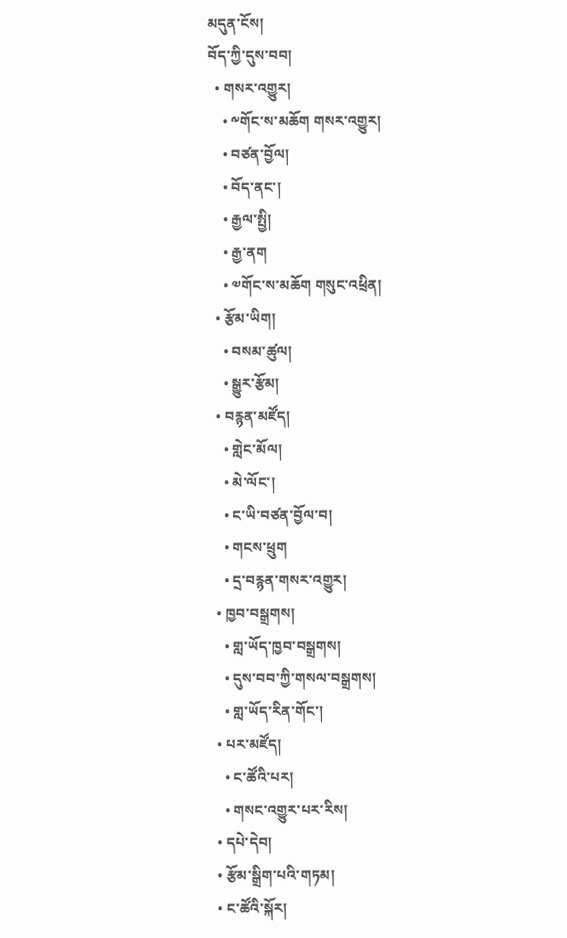མདུན་ངོས།
བོད་ཀྱི་དུས་བབ།
  • གསར་འགྱུར།
    • ༸གོང་ས་མཆོག གསར་འགྱུར།
    • བཙན་བྱོལ།
    • བོད་ནང་།
    • རྒྱལ་སྤྱི།
    • རྒྱ་ནག
    • ༧གོང་ས་མཆོག གསུང་འཕྲིན།
  • རྩོམ་ཡིག།
    • བསམ་ཚུལ།
    • སྒྱུར་རྩོམ།
  • བརྙན་མཛོད།
    • གླེང་མོལ།
    • མེ་ལོང་།
    • ང་ཡི་བཙན་བྱོལ་བ།
    • གངས་ཕྲུག
    • དྲ་བརྙན་གསར་འགྱུར།
  • ཁྱབ་བསྒྲགས།
    • གླ་ཡོད་ཁྱབ་བསྒྲགས།
    • དུས་བབ་ཀྱི་གསལ་བསྒྲགས།
    • གླ་ཡོད་རིན་གོང་།
  • པར་མཛོད།
    • ང་ཚོའི་པར།
    • གསང་འགྱུར་པར་རིས།
  • དཔེ་དེབ།
  • རྩོམ་སྒྲིག་པའི་གཏམ།
  • ང་ཚོའི་སྐོར།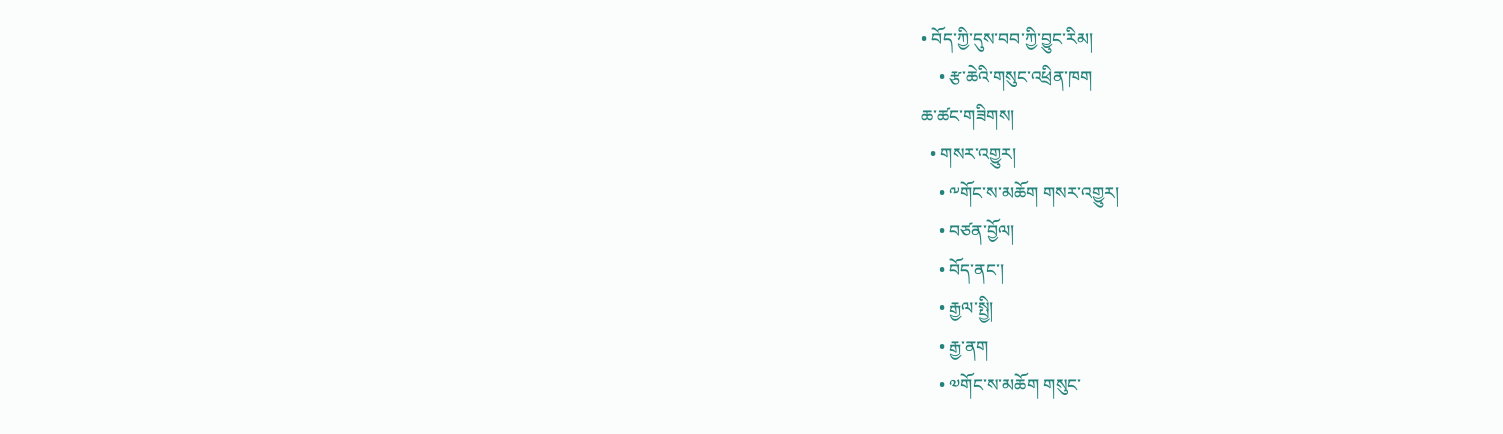• བོད་ཀྱི་དུས་བབ་ཀྱི་བྱུང་རིམ།
    • རྩ་ཆེའི་གསུང་འཕྲིན་ཁག
ཆ་ཚང་གཟིགས།
  • གསར་འགྱུར།
    • ༸གོང་ས་མཆོག གསར་འགྱུར།
    • བཙན་བྱོལ།
    • བོད་ནང་།
    • རྒྱལ་སྤྱི།
    • རྒྱ་ནག
    • ༧གོང་ས་མཆོག གསུང་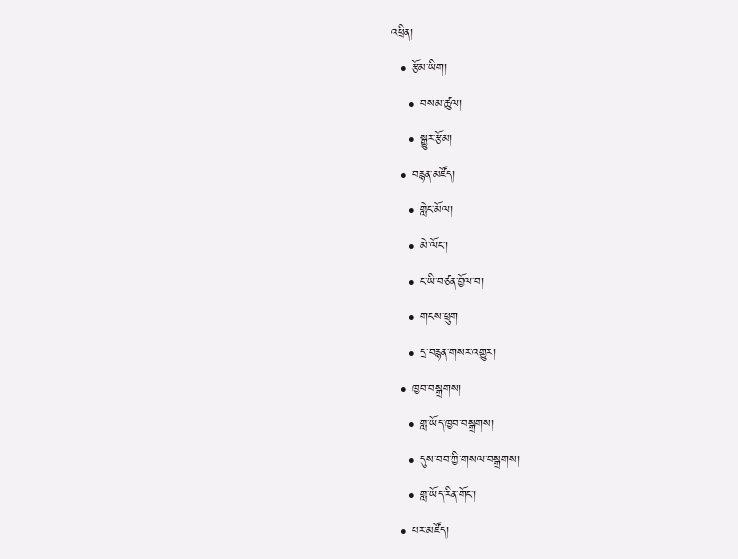འཕྲིན།
  • རྩོམ་ཡིག།
    • བསམ་ཚུལ།
    • སྒྱུར་རྩོམ།
  • བརྙན་མཛོད།
    • གླེང་མོལ།
    • མེ་ལོང་།
    • ང་ཡི་བཙན་བྱོལ་བ།
    • གངས་ཕྲུག
    • དྲ་བརྙན་གསར་འགྱུར།
  • ཁྱབ་བསྒྲགས།
    • གླ་ཡོད་ཁྱབ་བསྒྲགས།
    • དུས་བབ་ཀྱི་གསལ་བསྒྲགས།
    • གླ་ཡོད་རིན་གོང་།
  • པར་མཛོད།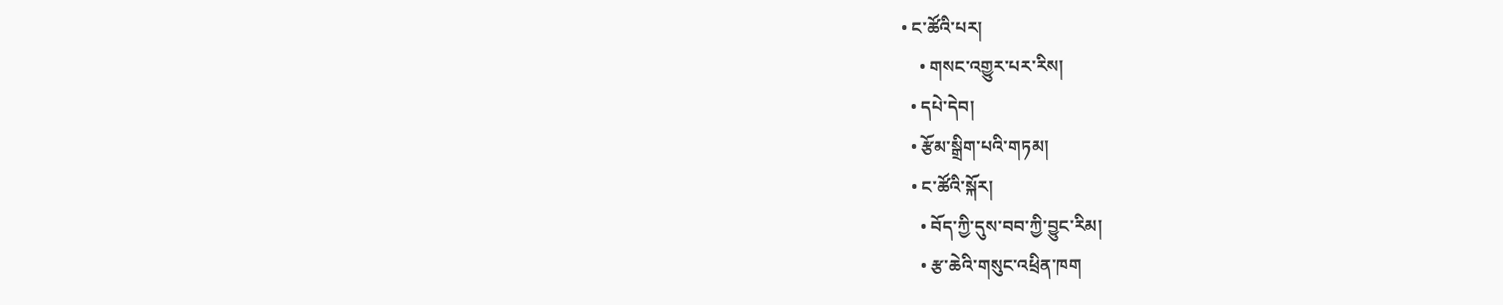• ང་ཚོའི་པར།
    • གསང་འགྱུར་པར་རིས།
  • དཔེ་དེབ།
  • རྩོམ་སྒྲིག་པའི་གཏམ།
  • ང་ཚོའི་སྐོར།
    • བོད་ཀྱི་དུས་བབ་ཀྱི་བྱུང་རིམ།
    • རྩ་ཆེའི་གསུང་འཕྲིན་ཁག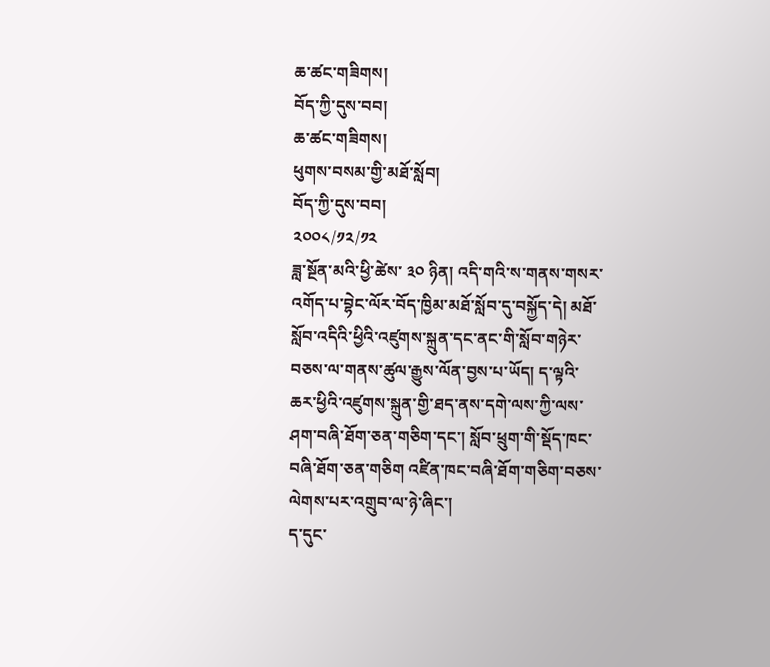ཆ་ཚང་གཟིགས།
བོད་ཀྱི་དུས་བབ།
ཆ་ཚང་གཟིགས།
ཕུགས་བསམ་གྱི་མཐོ་སློབ།
བོད་ཀྱི་དུས་བབ།
༢༠༠༨/༡༢/༡༢
ཟླ་སྔོན་མའི་ཕྱི་ཚེས་ ༣༠ ཉིན། འདི་གའི་ས་གནས་གསར་འགོད་པ་བྷེང་ལོར་བོད་ཁྱིམ་མཐོ་སློབ་དུ་བསྐྱོད་དེ། མཐོ་སློབ་འདིའི་ཕྱིའི་འཛུགས་སྐྲུན་དང་ནང་གི་སློབ་གཉེར་བཅས་ལ་གནས་ཚུལ་རྒྱུས་ལོན་བྱས་པ་ཡོད། ད་ལྟའི་ཆར་ཕྱིའི་འཛུགས་སྐྲུན་གྱི་ཐད་ནས་དགེ་ལས་ཀྱི་ལས་ཤག་བཞི་ཐོག་ཅན་གཅིག་དང་། སློབ་ཕྲུག་གི་སྡོད་ཁང་བཞི་ཐོག་ཅན་གཅིག འཛིན་ཁང་བཞི་ཐོག་གཅིག་བཅས་ལེགས་པར་འགྲུབ་ལ་ཉེ་ཞིང་།
ད་དུང་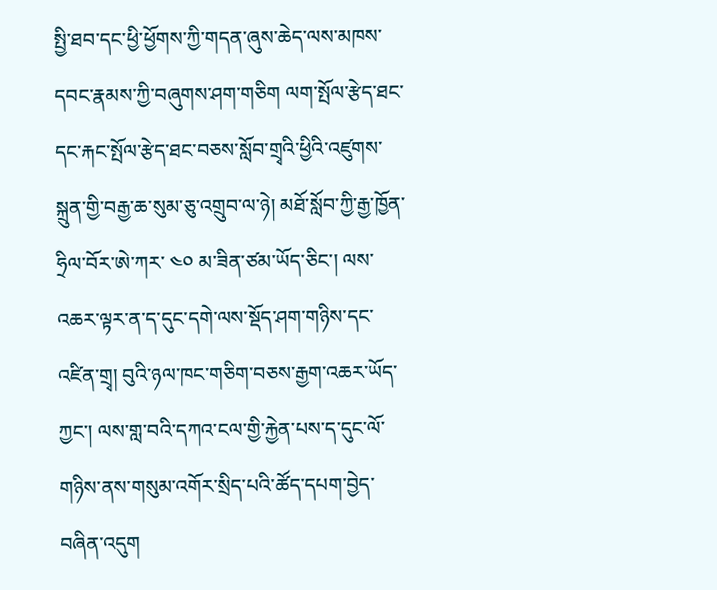སྤྱི་ཐབ་དང་ཕྱི་ཕྱོགས་ཀྱི་གདན་ཞུས་ཆེད་ལས་མཁས་དབང་རྣམས་ཀྱི་བཞུགས་ཤག་གཅིག ལག་སྤོལ་རྩེད་ཐང་དང་རྐང་སྤོལ་རྩེད་ཐང་བཅས་སློབ་གྲྭའི་ཕྱིའི་འཛུགས་སྐྲུན་གྱི་བརྒྱ་ཆ་སུམ་ཅུ་འགྲུབ་ལ་ཉེ། མཐོ་སློབ་ཀྱི་རྒྱ་ཁྱོན་ཧྲིལ་བོར་ཨེ་ཀར་ ༤༠ མ་ཟིན་ཙམ་ཡོད་ཅིང་། ལས་འཆར་ལྟར་ན་ད་དུང་དགེ་ལས་སྡོད་ཤག་གཉིས་དང་འཛིན་གྲྭ། བུའི་ཉལ་ཁང་གཅིག་བཅས་རྒྱག་འཆར་ཡོད་ཀྱང་། ལས་གླ་བའི་དཀའ་ངལ་གྱི་རྐྱེན་པས་ད་དུང་ལོ་གཉིས་ནས་གསུམ་འགོར་སྲིད་པའི་ཚོད་དཔག་བྱེད་བཞིན་འདུག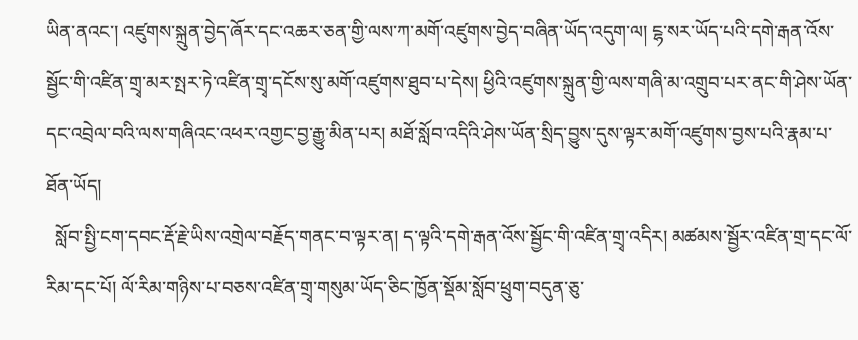ཡིན་ནའང་། འཛུགས་སྐྲུན་བྱེད་ཞོར་དང་འཆར་ཅན་གྱི་ལས་ཀ་མགོ་འཛུགས་བྱེད་བཞིན་ཡོད་འདུག་ལ། ངྷ་སར་ཡོད་པའི་དགེ་རྒན་འོས་སྦྱོང་གི་འཛིན་གྲྭ་མར་སྤར་ཏེ་འཛིན་གྲྭ་དངོས་སུ་མགོ་འཛུགས་ཐུབ་པ་དེས། ཕྱིའི་འཛུགས་སྐྲུན་གྱི་ལས་གཞི་མ་འགྲུབ་པར་ནང་གི་ཤེས་ཡོན་དང་འབྲེལ་བའི་ལས་གཞིའང་འཕར་འགྱང་བྱ་རྒྱུ་མིན་པར། མཐོ་སློབ་འདིའི་ཤེས་ཡོན་སྲིད་བྱུས་དུས་ལྟར་མགོ་འཛུགས་བྱས་པའི་རྣམ་པ་ཐོན་ཡོད།
  སློབ་སྤྱི་ངག་དབང་རྡོ་རྗེ་ཡིས་འགྲེལ་བརྗོད་གནང་བ་ལྟར་ན། ད་ལྟའི་དགེ་རྒན་འོས་སྦྱོང་གི་འཛིན་གྲྭ་འདིར། མཚམས་སྦྱོར་འཛིན་གྲ་དང་ལོ་རིམ་དང་པོ། ལོ་རིམ་གཉིས་པ་བཅས་འཛིན་གྲྭ་གསུམ་ཡོད་ཅིང་ཁྱོན་སྡོམ་སློབ་ཕྲུག་བདུན་ཅུ་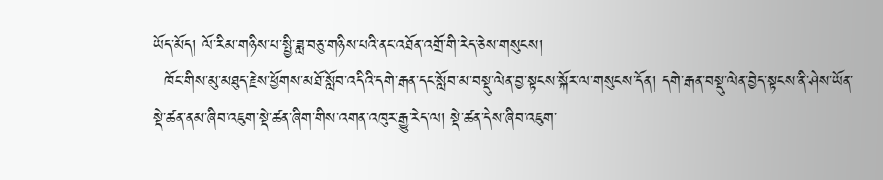ཡོད་མོད། ལོ་རིམ་གཉིས་པ་སྤྱི་ཟླ་བཅུ་གཉིས་པའི་ནང་འཐོན་འགྲོ་གི་རེད་ཅེས་གསུངས།
  ཁོང་གིས་མུ་མཐུད་རྗེས་ཕྱོགས་མཐོ་སློབ་འདིའི་དགེ་རྒན་དང་སློབ་མ་བསྡུ་ལེན་བྱ་སྟངས་སྐོར་ལ་གསུངས་དོན། དགེ་རྒན་བསྡུ་ལེན་བྱེད་སྟངས་ནི་ཤེས་ཡོན་སྡེ་ཚན་ནམ་ཞིབ་འཇུག་སྡེ་ཚན་ཞིག་གིས་འགན་འཁུར་རྒྱུ་རེད་ལ། སྡེ་ཚན་དེས་ཞིབ་འཇུག་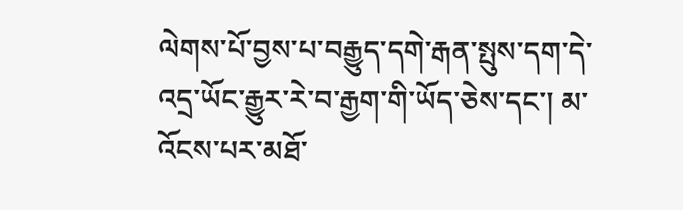ལེགས་པོ་བྱས་པ་བརྒྱུད་དགེ་རྒན་སྤུས་དག་དེ་འདྲ་ཡོང་རྒྱུར་རེ་བ་རྒྱག་གི་ཡོད་ཅེས་དང་། མ་འོངས་པར་མཐོ་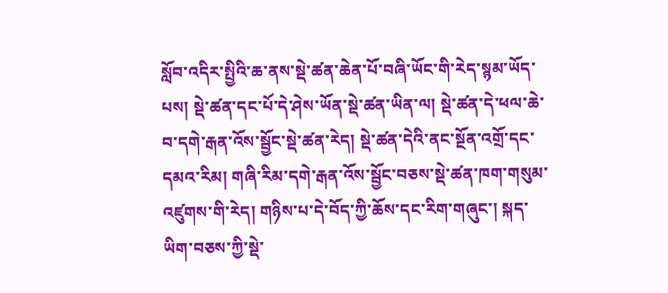སློབ་འདིར་སྤྱིའི་ཆ་ནས་སྡེ་ཚན་ཆེན་པོ་བཞི་ཡོང་གི་རེད་སྙམ་ཡོད་པས། སྡེ་ཚན་དང་པོ་དེ་ཤེས་ཡོན་སྡེ་ཚན་ཡིན་ལ། སྡེ་ཚན་དེ་ཕལ་ཆེ་བ་དགེ་རྒན་འོས་སྦྱོང་སྡེ་ཚན་རེད། སྡེ་ཚན་དེའི་ནང་སྔོན་འགྲོ་དང་དམའ་རིམ། གཞི་རིམ་དགེ་རྒན་འོས་སྦྱོང་བཅས་སྡེ་ཚན་ཁག་གསུམ་འཛུགས་གི་རེད། གཉིས་པ་དེ་བོད་ཀྱི་ཆོས་དང་རིག་གཞུང་། སྐད་ཡིག་བཅས་ཀྱི་སྡེ་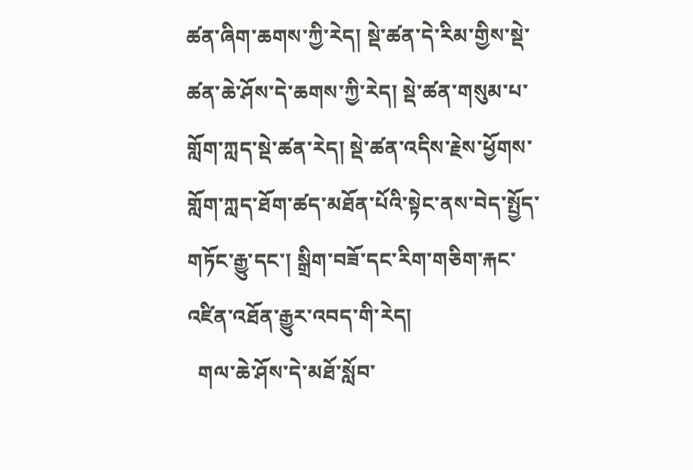ཚན་ཞིག་ཆགས་ཀྱི་རེད། སྡེ་ཚན་དེ་རིམ་གྱིས་སྡེ་ཚན་ཆེ་ཤོས་དེ་ཆགས་ཀྱི་རེད། སྡེ་ཚན་གསུམ་པ་གློག་ཀླད་སྡེ་ཚན་རེད། སྡེ་ཚན་འདིས་རྗེས་ཕྱོགས་གློག་ཀླད་ཐོག་ཚད་མཐོན་པོའི་སྟེང་ནས་བེད་སྤྱོད་གཏོང་རྒྱུ་དང་། སྒྲིག་བཟོ་དང་རིག་གཅིག་རྐང་འཛིན་འཐོན་རྒྱུར་འབད་གི་རེད།
  གལ་ཆེ་ཤོས་དེ་མཐོ་སློབ་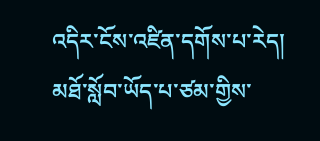འདིར་ངོས་འཛིན་དགོས་པ་རེད། མཐོ་སློབ་ཡོད་པ་ཙམ་གྱིས་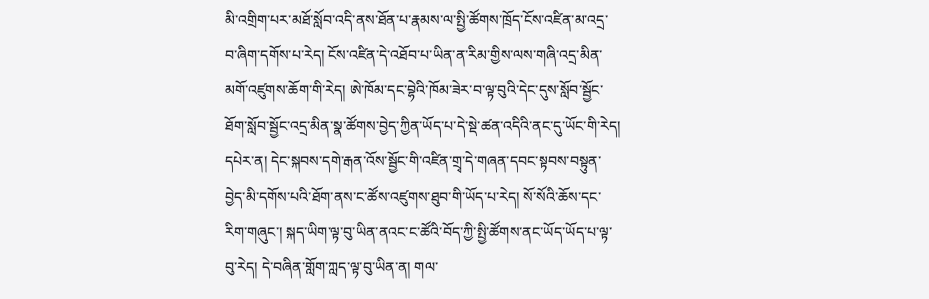མི་འགྲིག་པར་མཐོ་སློབ་འདི་ནས་ཐོན་པ་རྣམས་ལ་སྤྱི་ཚོགས་ཁྲོད་ངོས་འཛིན་མ་འདྲ་བ་ཞིག་དགོས་པ་རེད། ངོས་འཛིན་དེ་འཐོབ་པ་ཡིན་ན་རིམ་གྱིས་ལས་གཞི་འདྲ་མིན་མགོ་འཛུགས་ཆོག་གི་རེད། ཨེ་ཁོམ་དང་བྷེའི་ཁོམ་ཟེར་བ་ལྟ་བུའི་དེང་དུས་སློབ་སྦྱོང་ཐོག་སློབ་སྦྱོང་འདྲ་མིན་སྣ་ཚོགས་བྱེད་ཀྱིན་ཡོད་པ་དེ་སྡེ་ཚན་འདིའི་ནང་དུ་ཡོང་གི་རེད། དཔེར་ན། དེང་སྐབས་དགེ་རྒན་འོས་སྦྱོང་གི་འཛིན་གྲྭ་དེ་གཞན་དབང་སྟབས་བསྟུན་བྱེད་མི་དགོས་པའི་ཐོག་ནས་ང་ཚོས་འཛུགས་ཐུབ་གི་ཡོད་པ་རེད། སོ་སོའི་ཆོས་དང་རིག་གཞུང་། སྐད་ཡིག་ལྟ་བུ་ཡིན་ནའང་ང་ཚོའི་བོད་ཀྱི་སྤྱི་ཚོགས་ནང་ཡོད་ཡོད་པ་ལྟ་བུ་རེད། དེ་བཞིན་གློག་ཀླད་ལྟ་བུ་ཡིན་ན། གལ་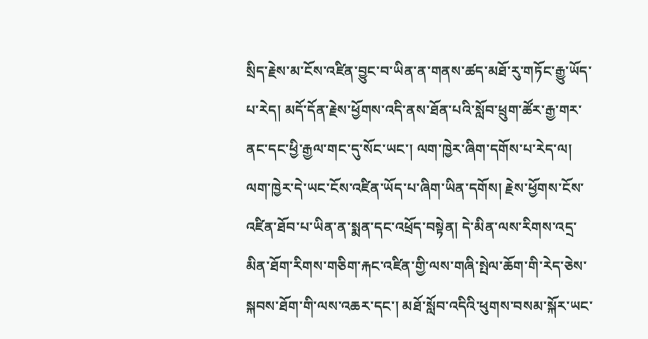སྲིད་རྗེས་མ་ངོས་འཛིན་བྱུང་བ་ཡིན་ན་གནས་ཚད་མཐོ་རུ་གཏོང་རྒྱུ་ཡོད་པ་རེད། མདོ་དོན་རྗེས་ཕྱོགས་འདི་ནས་ཐོན་པའི་སློབ་ཕྲུག་ཚོར་རྒྱ་གར་ནང་དང་ཕྱི་རྒྱལ་གང་དུ་སོང་ཡང་། ལག་ཁྱེར་ཞིག་དགོས་པ་རེད་ལ། ལག་ཁྱེར་དེ་ཡང་ངོས་འཛིན་ཡོད་པ་ཞིག་ཡིན་དགོས། རྗེས་ཕྱོགས་ངོས་འཛིན་ཐོབ་པ་ཡིན་ན་སྨན་དང་འཕྲོད་བསྟེན། དེ་མིན་ལས་རིགས་འདྲ་མིན་ཐོག་རིགས་གཅིག་རྐང་འཛིན་གྱི་ལས་གཞི་སྤེལ་ཆོག་གི་རེད་ཅེས་སྐབས་ཐོག་གི་ལས་འཆར་དང་། མཐོ་སློབ་འདིའི་ཕུགས་བསམ་སྐོར་ཡང་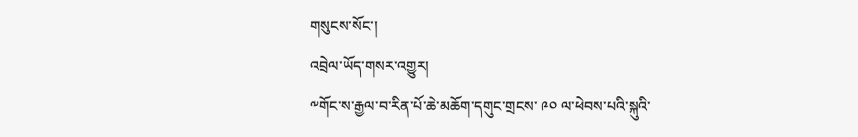གསུངས་སོང་།
འབྲེལ་ཡོད་གསར་འགྱུར།
༸གོང་ས་རྒྱལ་བ་རིན་པོ་ཆེ་མཆོག་དགུང་གྲངས་ ༩༠ ལ་ཕེབས་པའི་སྐུའི་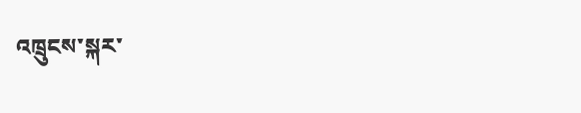འཁྲུངས་སྐར་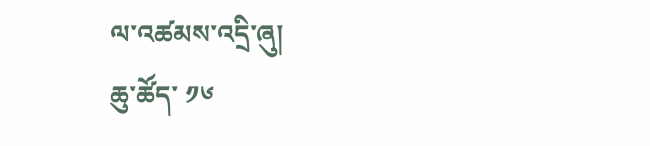ལ་འཚམས་འདྲི་ཞུ།
ཆུ་ཚོད་ ༡༦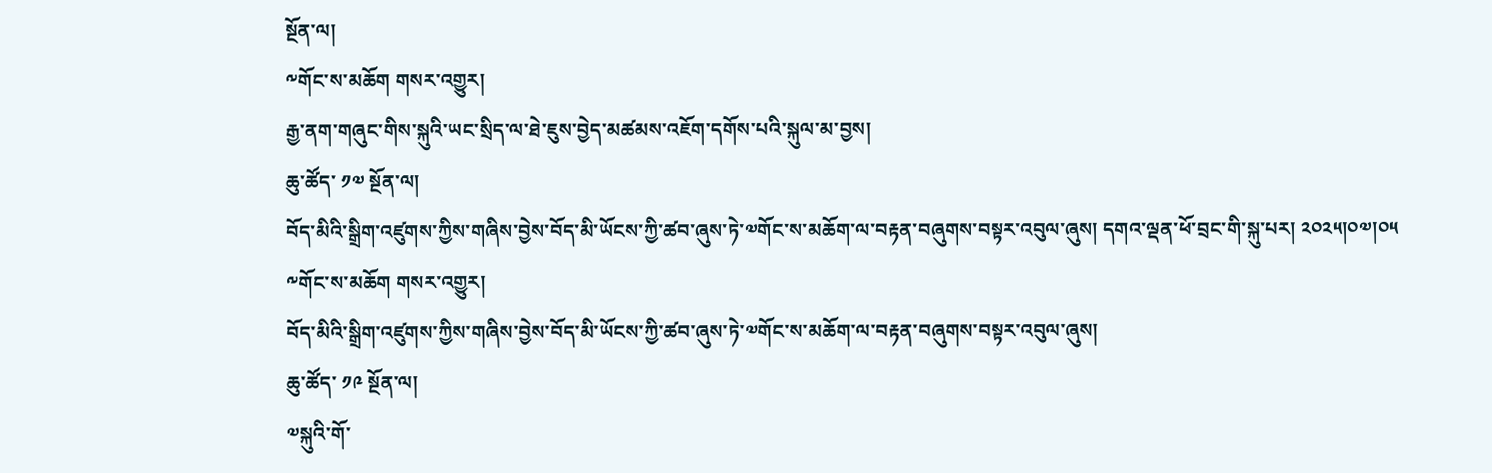སྔོན་ལ།
༸གོང་ས་མཆོག གསར་འགྱུར།
རྒྱ་ནག་གཞུང་གིས་སྐུའི་ཡང་སྲིད་ལ་ཐེ་ཇུས་བྱེད་མཚམས་འཇོག་དགོས་པའི་སྐུལ་མ་བྱས།
ཆུ་ཚོད་ ༡༧ སྔོན་ལ།
བོད་མིའི་སྒྲིག་འཛུགས་ཀྱིས་གཞིས་བྱེས་བོད་མི་ཡོངས་ཀྱི་ཚབ་ཞུས་ཏེ་༧གོང་ས་མཆོག་ལ་བརྟན་བཞུགས་བསྟར་འབུལ་ཞུས། དགའ་ལྡན་ཕོ་བྲང་གི་སྐུ་པར། ༢༠༢༥།༠༧།༠༥
༸གོང་ས་མཆོག གསར་འགྱུར།
བོད་མིའི་སྒྲིག་འཛུགས་ཀྱིས་གཞིས་བྱེས་བོད་མི་ཡོངས་ཀྱི་ཚབ་ཞུས་ཏེ་༧གོང་ས་མཆོག་ལ་བརྟན་བཞུགས་བསྟར་འབུལ་ཞུས།
ཆུ་ཚོད་ ༡༩ སྔོན་ལ།
༧སྐུའི་གོ་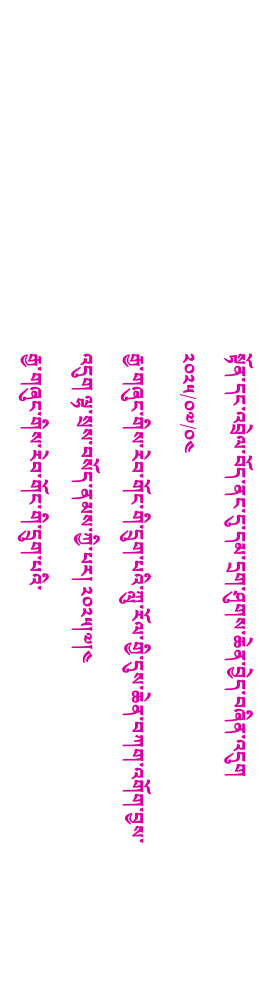སྟོན་དང་འབྲེལ་བོད་ནང་དུ་དམ་དྲག་ཤུགས་ཆེན་བྱེད་བཞིན་འདུག
༢༠༢༥/༠༧/༠༤
རྒྱ་གཞུང་གིས་རེབ་གོང་གི་དྲུག་པའི་ཀླུ་རོལ་གྱི་དུས་ཆེན་བཀག་འགོག་བྱས་འདུག ལྷ་སྲས་བསོད་ནམས་ཀྱི་པར། ༢༠༢༥།༧།༤
རྒྱ་གཞུང་གིས་རེབ་གོང་གི་དྲུག་པའི་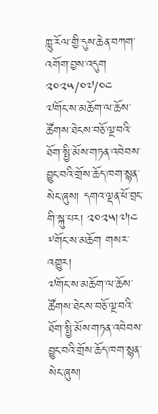ཀླུ་རོལ་གྱི་དུས་ཆེན་བཀག་འགོག་བྱས་འདུག
༢༠༢༥/༠༧/༠༤
༧གོང་ས་མཆོག་ལ་ཆོས་ཚོགས་ཐེངས་བཅོ་ལྔ་བའི་ཐོག་སྤྱི་མོས་གཏན་འབེབས་བྱུང་བའི་གྲོས་ཆོད་ཁག་སྙན་སེང་ཞུས། དགའ་ལྡན་ཕོ་བྲང་གི་སྐུ་པར། ༢༠༢༥།༧།༤
༸གོང་ས་མཆོག གསར་འགྱུར།
༧གོང་ས་མཆོག་ལ་ཆོས་ཚོགས་ཐེངས་བཅོ་ལྔ་བའི་ཐོག་སྤྱི་མོས་གཏན་འབེབས་བྱུང་བའི་གྲོས་ཆོད་ཁག་སྙན་སེང་ཞུས།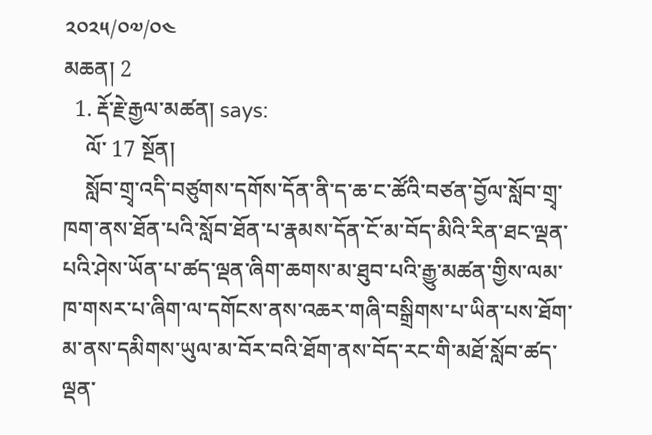༢༠༢༥/༠༧/༠༤
མཆན། 2
  1. རྡོ་རྗེ་རྒྱལ་མཚན། says:
    ལོ་ 17 སྔོན།
    སློབ་གྲྭ་འདི་བཙུགས་དགོས་དོན་ནི་ད་ཆ་ང་ཚོའི་བཙན་བྱོལ་སློབ་གྲྭ་ཁག་ནས་ཐོན་པའི་སློབ་ཐོན་པ་རྣམས་དོན་ངོ་མ་བོད་མིའི་རིན་ཐང་ལྡན་པའི་ཤེས་ཡོན་པ་ཚད་ལྡན་ཞིག་ཆགས་མ་ཐུབ་པའི་རྒྱུ་མཚན་གྱིས་ལམ་ཁ་གསར་པ་ཞིག་ལ་དགོངས་ནས་འཆར་གཞི་བསྒྲིགས་པ་ཡིན་པས་ཐོག་མ་ནས་དམིགས་ཡུལ་མ་བོར་བའི་ཐོག་ནས་བོད་རང་གི་མཐོ་སློབ་ཚད་ལྡན་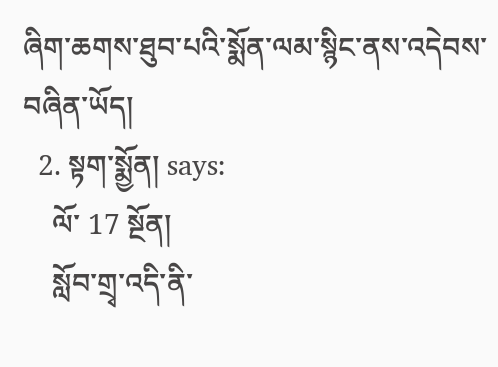ཞིག་ཆགས་ཐུབ་པའི་སྨོན་ལམ་སྙིང་ནས་འདེབས་བཞིན་ཡོད།
  2. སྟག་སྨྱོན། says:
    ལོ་ 17 སྔོན།
    སློབ་གྲྭ་འདི་ནི་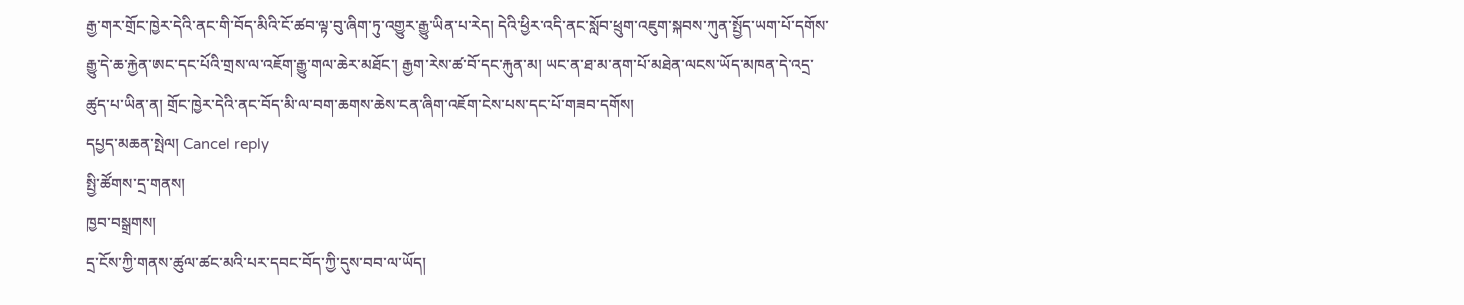རྒྱ་གར་གྲོང་ཁྱེར་དེའི་ནང་གི་བོད་མིའི་ངོ་ཚབ་ལྟ་བུ་ཞིག་ཏུ་འགྱུར་རྒྱུ་ཡིན་པ་རེད། དེའི་ཕྱིར་འདི་ནང་སློབ་ཕྲུག་འཇུག་སྐབས་ཀུན་སྤྱོད་ཡག་པོ་དགོས་རྒྱུ་དེ་ཆ་རྐྱེན་ཨང་དང་པོའི་གྲས་ལ་འཇོག་རྒྱུ་གལ་ཆེར་མཐོང་། རྒྱག་རེས་ཚ་བོ་དང་རྐུན་མ། ཡང་ན་ཐ་མ་ནག་པོ་མཐེན་ལངས་ཡོད་མཁན་དེ་འདྲ་ཚུད་པ་ཡིན་ན། གྲོང་ཁྱེར་དེའི་ནང་བོད་མི་ལ་བག་ཆགས་ཆེས་ངན་ཞིག་འཇོག་ངེས་པས་དང་པོ་གཟབ་དགོས།
དཔྱད་མཆན་སྤེལ། Cancel reply
སྤྱི་ཚོགས་དྲ་གནས།
ཁྱབ་བསྒྲགས།
དྲ་ངོས་ཀྱི་གནས་ཚུལ་ཚང་མའི་པར་དབང་བོད་ཀྱི་དུས་བབ་ལ་ཡོད།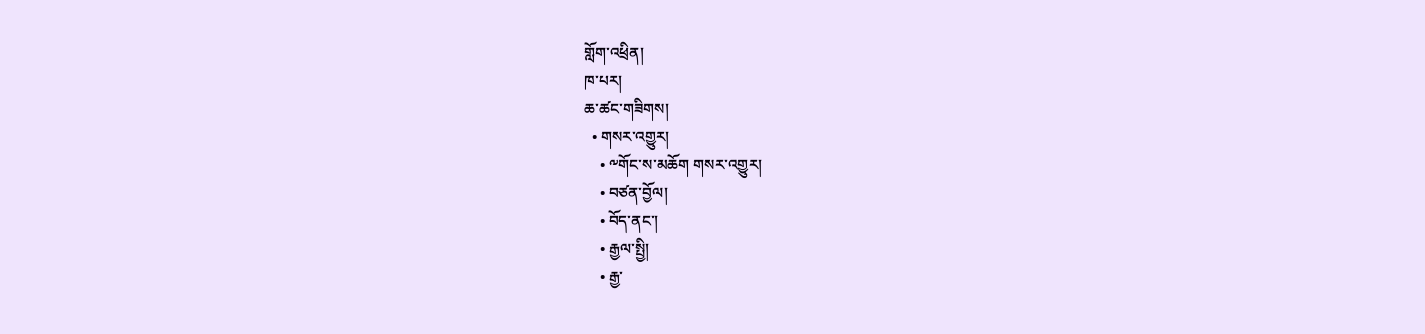གློག་འཕྲིན།
ཁ་པར།
ཆ་ཚང་གཟིགས།
  • གསར་འགྱུར།
    • ༸གོང་ས་མཆོག གསར་འགྱུར།
    • བཙན་བྱོལ།
    • བོད་ནང་།
    • རྒྱལ་སྤྱི།
    • རྒྱ་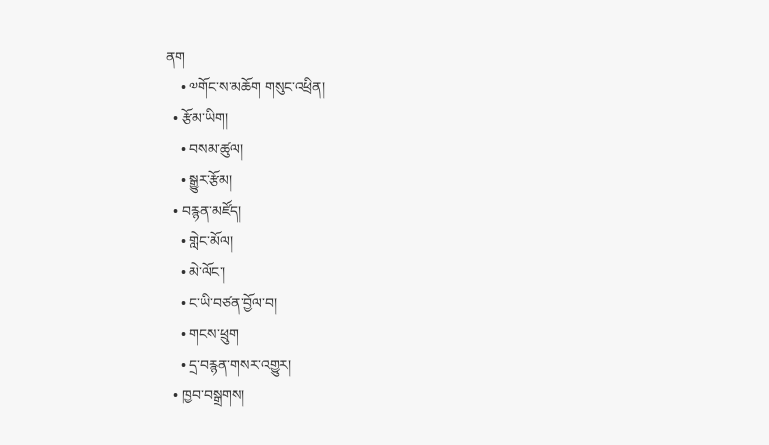ནག
    • ༧གོང་ས་མཆོག གསུང་འཕྲིན།
  • རྩོམ་ཡིག།
    • བསམ་ཚུལ།
    • སྒྱུར་རྩོམ།
  • བརྙན་མཛོད།
    • གླེང་མོལ།
    • མེ་ལོང་།
    • ང་ཡི་བཙན་བྱོལ་བ།
    • གངས་ཕྲུག
    • དྲ་བརྙན་གསར་འགྱུར།
  • ཁྱབ་བསྒྲགས།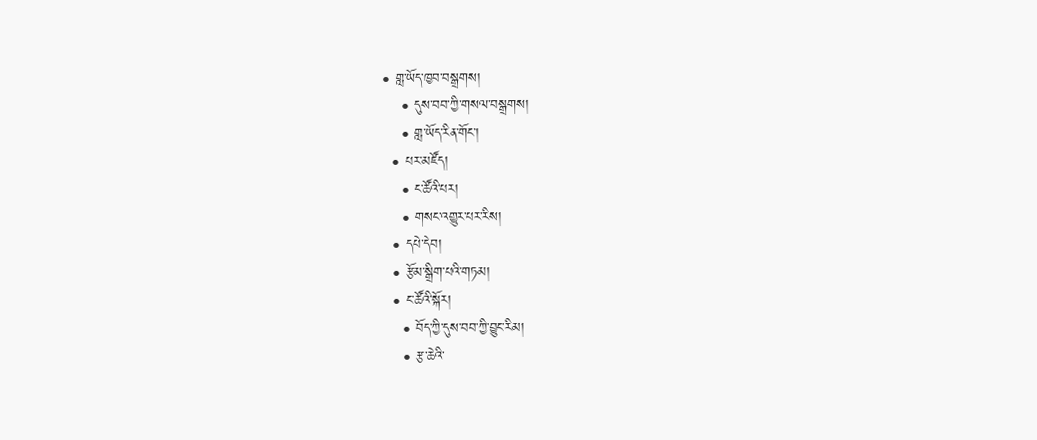• གླ་ཡོད་ཁྱབ་བསྒྲགས།
    • དུས་བབ་ཀྱི་གསལ་བསྒྲགས།
    • གླ་ཡོད་རིན་གོང་།
  • པར་མཛོད།
    • ང་ཚོའི་པར།
    • གསང་འགྱུར་པར་རིས།
  • དཔེ་དེབ།
  • རྩོམ་སྒྲིག་པའི་གཏམ།
  • ང་ཚོའི་སྐོར།
    • བོད་ཀྱི་དུས་བབ་ཀྱི་བྱུང་རིམ།
    • རྩ་ཆེའི་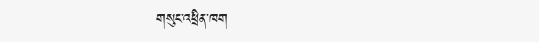གསུང་འཕྲིན་ཁག